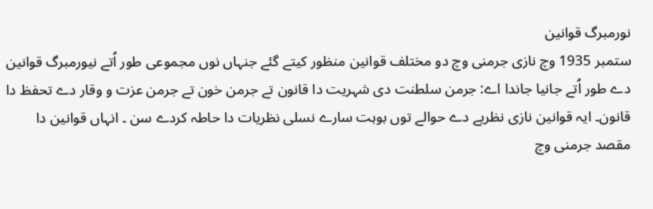نورمبرگ قوانین
ستمبر 1935 وچ نازی جرمنی وچ دو مختلف قوانین منظور کيتے گئے جنہاں نوں مجموعی طور اُتے نیورمبرگ قوانین دے طور اُتے جانیا جاندا اے: جرمن سلطنت دی شہریت دا قانون تے جرمن خون تے جرمن عزت و وقار دے تحفظ دا قانون۔ ایہ قوانین نازی نظریے دے حوالے توں بوہت سارے نسلی نظریات دا حاطہ کردے سن ۔ انہاں قوانین دا مقصد جرمنی وچ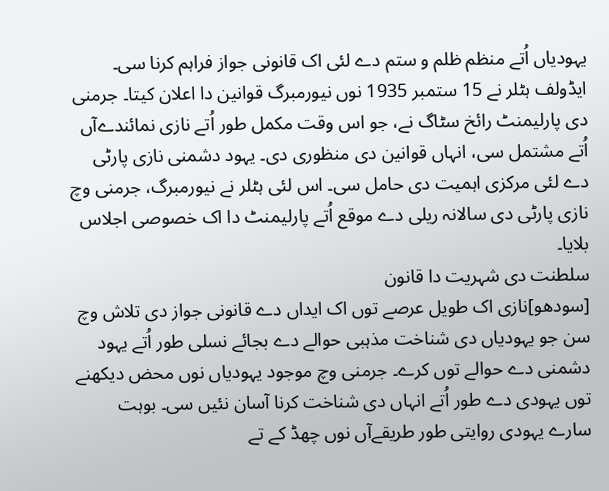یہودیاں اُتے منظم ظلم و ستم دے لئی اک قانونی جواز فراہم کرنا سی۔
ایڈولف ہٹلر نے 15 ستمبر 1935 نوں نیورمبرگ قوانین دا اعلان کيتا۔ جرمنی دی پارلیمنٹ رائخ سٹاگ نے، جو اس وقت مکمل طور اُتے نازی نمائندےآں اُتے مشتمل سی، انہاں قوانین دی منظوری دی۔ یہود دشمنی نازی پارٹی دے لئی مرکزی اہمیت دی حامل سی۔ اس لئی ہٹلر نے نیورمبرگ، جرمنی وچ نازی پارٹی دی سالانہ ریلی دے موقع اُتے پارلیمنٹ دا اک خصوصی اجلاس بلایا۔
سلطنت دی شہریت دا قانون
[سودھو]نازی اک طویل عرصے توں اک ایداں دے قانونی جواز دی تلاش وچ سن جو یہودیاں دی شناخت مذہبی حوالے دے بجائے نسلی طور اُتے یہود دشمنی دے حوالے توں کرے۔ جرمنی وچ موجود یہودیاں نوں محض دیکھنے توں یہودی دے طور اُتے انہاں دی شناخت کرنا آسان نئيں سی۔ بوہت سارے یہودی روايتی طور طریقےآں نوں چھڈ کے تے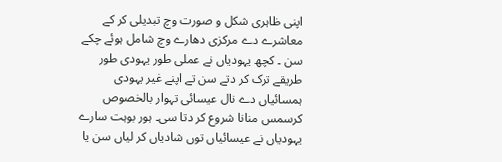اپنی ظاہری شکل و صورت وچ تبدیلی کر کے معاشرے دے مرکزی دھارے وچ شامل ہوئے چکے سن ۔ کچھ یہودیاں نے عملی طور یہودی طور طریقے ترک کر دتے سن تے اپنے غیر یہودی ہمسائیاں دے نال عیسائی تہوار بالخصوص کرسمس منانا شروع کر دتا سی۔ ہور بوہت سارے یہودیاں نے عیسائیاں توں شادیاں کر لیاں سن یا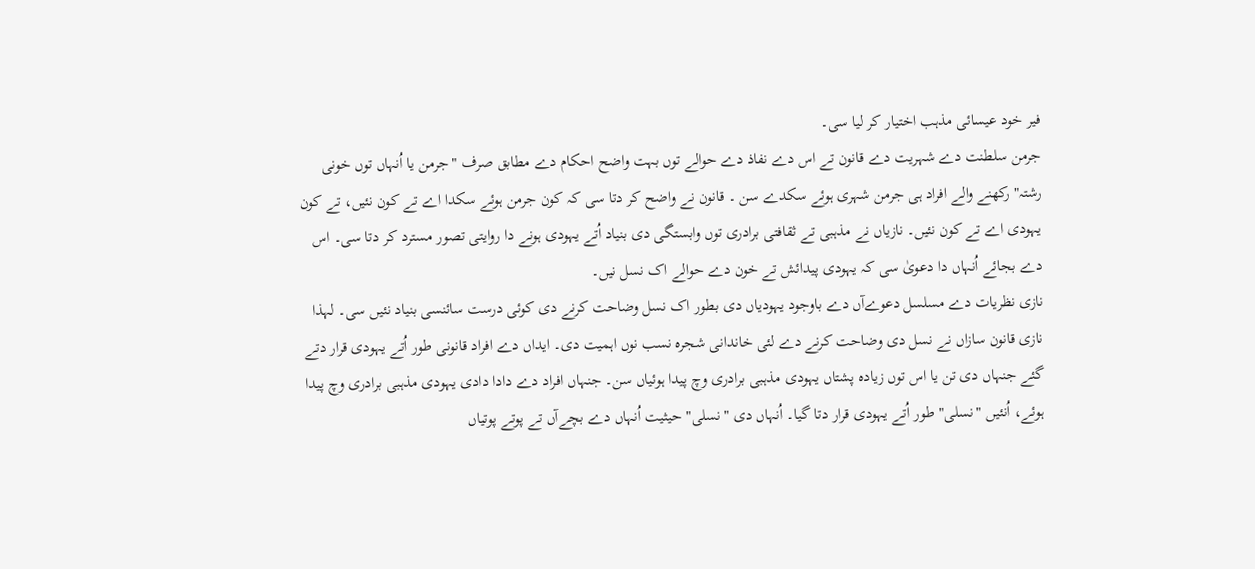فیر خود عیسائی مذہب اختیار کر ليا سی۔
جرمن سلطنت دے شہریت دے قانون تے اس دے نفاذ دے حوالے توں بہت واضح احکام دے مطابق صرف "جرمن یا اُنہاں توں خونی رشتہ" رکھنے والے افراد ہی جرمن شہری ہوئے سکدے سن ۔ قانون نے واضح کر دتا سی کہ کون جرمن ہوئے سکدا اے تے کون نئيں، تے کون یہودی اے تے کون نئيں۔ نازیاں نے مذہبی تے ثقافتی برادری توں وابستگی دی بنیاد اُتے یہودی ہونے دا روايتی تصور مسترد کر دتا سی۔ اس دے بجائے اُنہاں دا دعویٰ سی کہ یہودی پیدائش تے خون دے حوالے اک نسل نيں۔
نازی نظریات دے مسلسل دعوےآں دے باوجود یہودیاں دی بطور اک نسل وضاحت کرنے دی کوئی درست سائنسی بنیاد نئيں سی۔ لہذا نازی قانون سازاں نے نسل دی وضاحت کرنے دے لئی خاندانی شجرہ نسب نوں اہمیت دی۔ ایداں دے افراد قانونی طور اُتے یہودی قرار دتے گئے جنہاں دی تن یا اس توں زیادہ پشتاں یہودی مذہبی برادری وچ پیدا ہوئیاں سن۔ جنہاں افراد دے دادا دادی یہودی مذہبی برادری وچ پیدا ہوئے، اُنئيں "نسلی" طور اُتے یہودی قرار دتا گیا۔ اُنہاں دی "نسلی" حیثیت اُنہاں دے بچےآں تے پوتے پوتیاں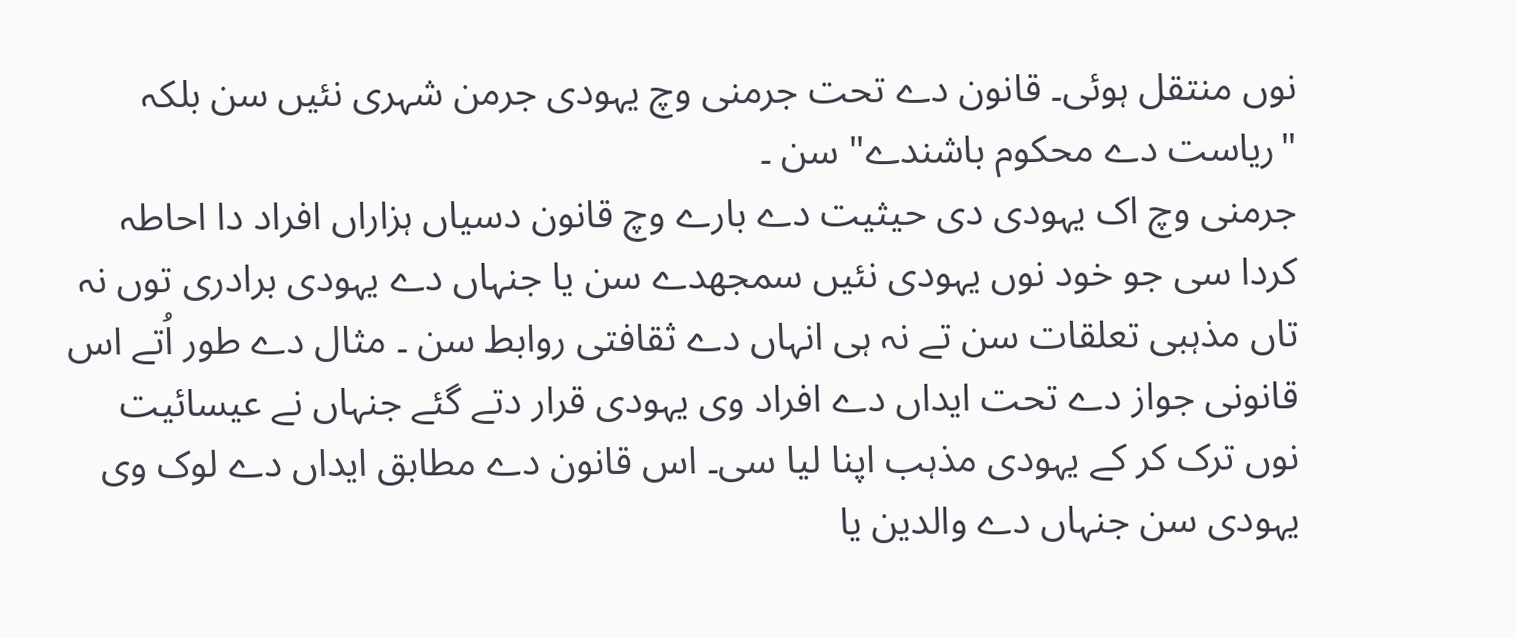نوں منتقل ہوئی۔ قانون دے تحت جرمنی وچ یہودی جرمن شہری نئيں سن بلکہ "ریاست دے محکوم باشندے" سن ۔
جرمنی وچ اک یہودی دی حیثیت دے بارے وچ قانون دسیاں ہزاراں افراد دا احاطہ کردا سی جو خود نوں یہودی نئيں سمجھدے سن یا جنہاں دے یہودی برادری توں نہ تاں مذہبی تعلقات سن تے نہ ہی انہاں دے ثقافتی روابط سن ۔ مثال دے طور اُتے اس قانونی جواز دے تحت ایداں دے افراد وی یہودی قرار دتے گئے جنہاں نے عیسائیت نوں ترک کر کے یہودی مذہب اپنا لیا سی۔ اس قانون دے مطابق ایداں دے لوک وی یہودی سن جنہاں دے والدین یا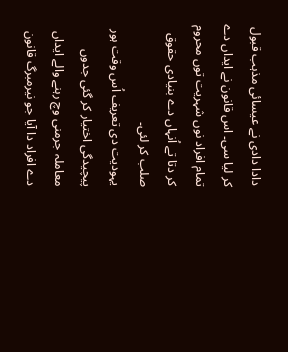دادا دادی نے عیسائی مذہب قبول کر ليا سی۔ اس قانون نے ایداں دے تمام افراد نوں شہریت توں محروم کر دتا تے اُنہاں دے بنیادی حقوق صلب کر لئی۔
یہودیت دی تعریف اُس وقت ہور پیچیدگی اختیار کر گئی جدوں معاملہ جرمنی وچ رہنے والے ایداں دے افراد دا آیا جو نیرمبرگ قانون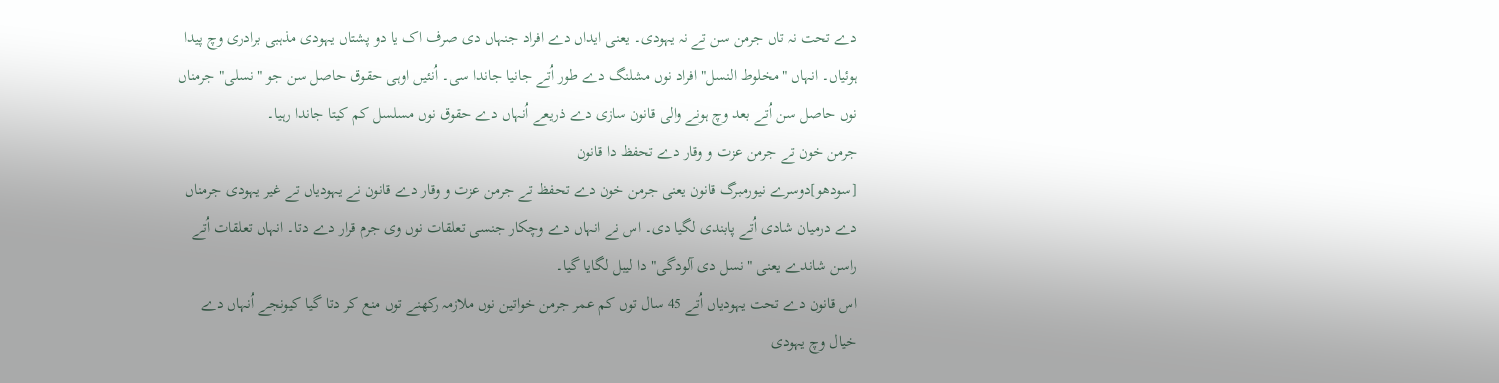دے تحت نہ تاں جرمن سن تے نہ یہودی۔ یعنی ایداں دے افراد جنہاں دی صرف اک یا دو پشتاں یہودی مذہبی برادری وچ پیدا ہوئیاں۔ انہاں "مخلوط النسل" افراد نوں مشلنگ دے طور اُتے جانیا جاندا سی۔ اُنئيں اوہی حقوق حاصل سن جو "نسلی" جرمناں نوں حاصل سن اُتے بعد وچ ہونے والی قانون سازی دے ذریعے اُنہاں دے حقوق نوں مسلسل کم کيتا جاندا رہیا۔
جرمن خون تے جرمن عزت و وقار دے تحفظ دا قانون
[سودھو]دوسرے نیورمبرگ قانون یعنی جرمن خون دے تحفظ تے جرمن عزت و وقار دے قانون نے یہودیاں تے غیر یہودی جرمناں دے درمیان شادی اُتے پابندی لگیا دی۔ اس نے انہاں دے وچکار جنسی تعلقات نوں وی جرم قرار دے دتا۔ انہاں تعلقات اُتے راسن شاندے یعنی "نسل دی آلودگی" دا لیبل لگایا گیا۔
اس قانون دے تحت یہودیاں اُتے 45 سال توں کم عمر جرمن خواتین نوں ملازمہ رکھنے توں منع کر دتا گیا کیونجے اُنہاں دے خیال وچ یہودی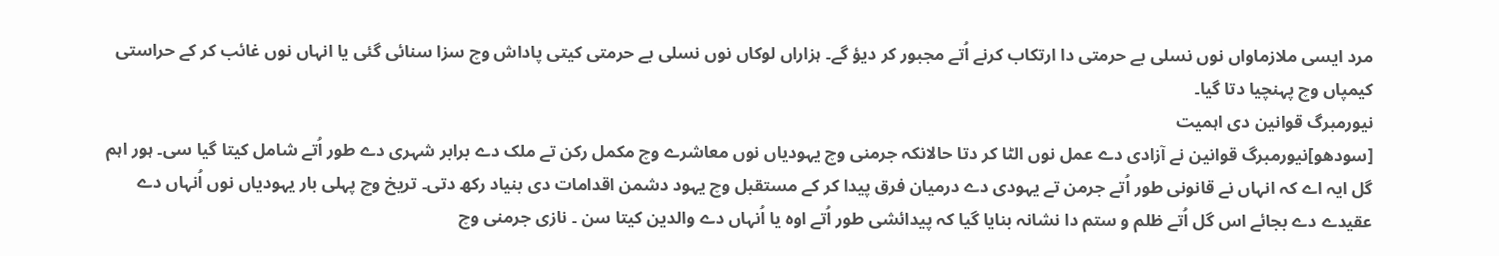مرد ایسی ملازماواں نوں نسلی بے حرمتی دا ارتکاب کرنے اُتے مجبور کر دیؤ گے۔ ہزاراں لوکاں نوں نسلی بے حرمتی کيتی پاداش وچ سزا سنائی گئی یا انہاں نوں غائب کر کے حراستی کیمپاں وچ پہنچیا دتا گیا۔
نیورمبرگ قوانین دی اہمیت
[سودھو]نیورمبرگ قوانین نے آزادی دے عمل نوں الٹا کر دتا حالانکہ جرمنی وچ یہودیاں نوں معاشرے وچ مکمل رکن تے ملک دے برابر شہری دے طور اُتے شامل کيتا گیا سی۔ ہور اہم گل ایہ اے کہ انہاں نے قانونی طور اُتے جرمن تے یہودی دے درمیان فرق پیدا کر کے مستقبل وچ یہود دشمن اقدامات دی بنیاد رکھ دتی۔ تریخ وچ پہلی بار یہودیاں نوں اُنہاں دے عقیدے دے بجائے اس گل اُتے ظلم و ستم دا نشانہ بنایا گیا کہ پیدائشی طور اُتے اوہ یا اُنہاں دے والدین کيتا سن ۔ نازی جرمنی وچ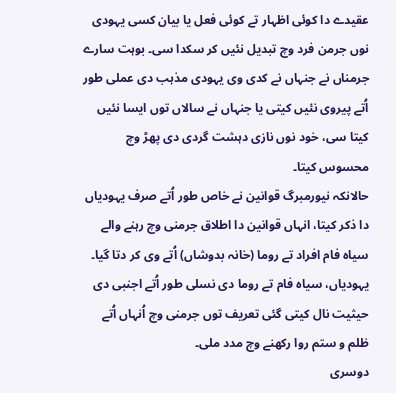عقیدے دا کوئی اظہار تے کوئی فعل یا بیان کسی یہودی نوں جرمن فرد وچ تبدیل نئيں کر سکدا سی۔ بوہت سارے جرمناں نے جنہاں نے کدی وی یہودی مذہب دی عملی طور اُتے پیروی نئيں کيتی یا جنہاں نے سالاں توں ایسا نئيں کيتا سی، خود نوں نازی دہشت گردی دی پھڑ وچ محسوس کيتا۔
حالانکہ نیورمبرگ قوانین نے خاص طور اُتے صرف یہودیاں دا ذکر کيتا، انہاں قوانین دا اطلاق جرمنی وچ رہنے والے سیاہ فام افراد تے روما (خانہ بدوشاں) اُتے وی کر دتا گیا۔ یہودیاں، سیاہ فام تے روما دی نسلی طور اُتے اجنبی دی حیثیت نال کيتی گئی تعریف توں جرمنی وچ اُنہاں اُتے ظلم و ستم روا رکھنے وچ مدد ملی۔
دوسری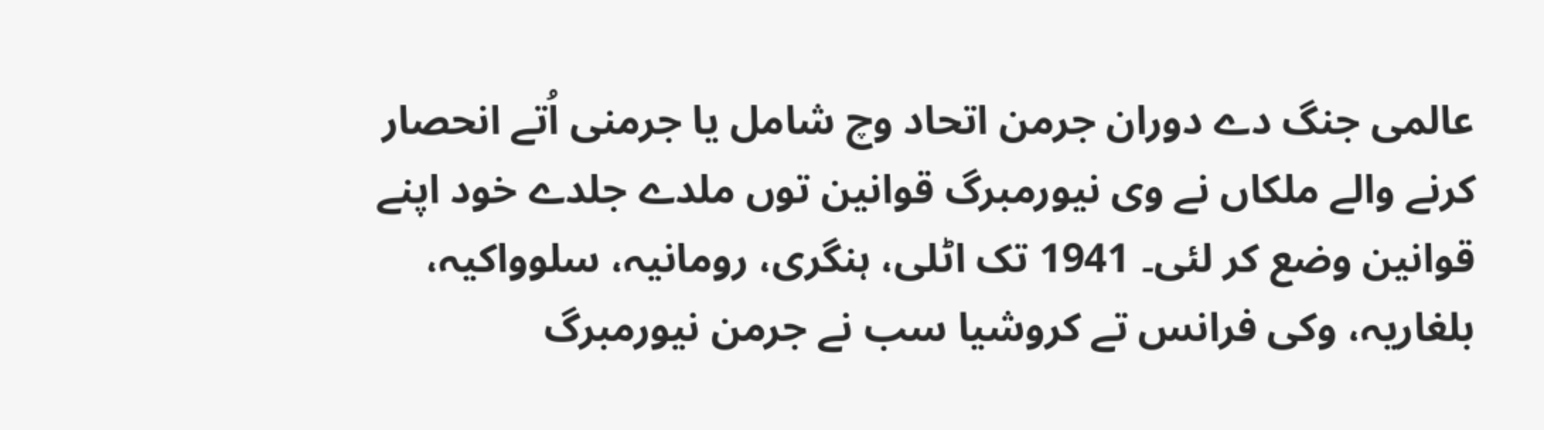عالمی جنگ دے دوران جرمن اتحاد وچ شامل یا جرمنی اُتے انحصار کرنے والے ملکاں نے وی نیورمبرگ قوانین توں ملدے جلدے خود اپنے قوانین وضع کر لئی۔ 1941 تک اٹلی، ہنگری، رومانیہ، سلوواکیہ، بلغاریہ، وکی فرانس تے کروشیا سب نے جرمن نیورمبرگ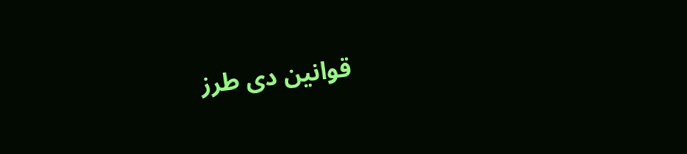قوانین دی طرز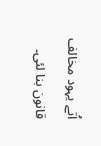اُتے یہود مخالف قانون بنا لئی۔